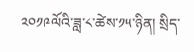༢༠༡༩ལོའི་ཟླ་༨་ཚེས་༡༥་ཉིན། སྲིད་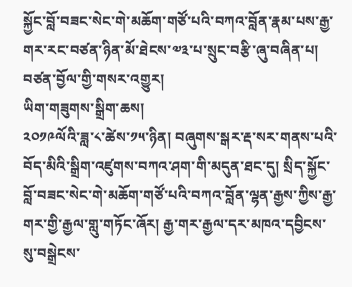སྐྱོང་བློ་བཟང་སེང་གེ་མཆོག་གཙོ་པའི་བཀའ་བློན་རྣམ་པས་རྒྱ་གར་རང་བཙན་ཉིན་མོ་ཐེངས་༧༣་པ་སྲུང་བརྩི་ཞུ་བཞིན་པ།
བཙན་བྱོལ་གྱི་གསར་འགྱུར།
ཡིག་གཟུགས་སྒྲིག་ཆས།
༢༠༡༩ལོའི་ཟླ་༨་ཚེས་༡༥་ཉིན། བཞུགས་སྒར་རྡ་སར་གནས་པའི་བོད་མིའི་སྒྲིག་འཛུགས་བཀའ་ཤག་གི་མདུན་ཐང་དུ། སྲིད་སྐྱོང་བློ་བཟང་སེང་གེ་མཆོག་གཙོ་པའི་བཀའ་བློན་ལྷན་རྒྱས་ཀྱིས་རྒྱ་གར་གྱི་རྒྱལ་གླུ་གཏོང་ཞོར། རྒྱ་གར་རྒྱལ་དར་མཁའ་དབྱིངས་སུ་བསྒྲེངས་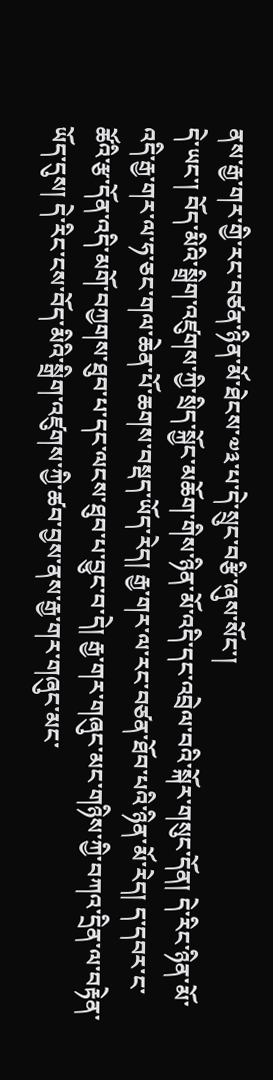ནས་རྒྱ་གར་གྱི་རང་བཙན་ཉིན་མོ་ཐེངས་༧༣་པ་དེ་སྲུང་བརྩི་ཞུས་སོང་།
དེ་ཡང་། བོད་མིའི་སྒྲིག་འཛུགས་ཀྱི་སྲིད་སྐྱོང་མཆོག་གིས་ཉིན་མོ་འདི་དང་འབྲེལ་བའི་སྐོར་གསུང་དོན། དེ་རིང་ཉིན་མོ་འདི་རྒྱ་གར་ལ་ཧ་ཅང་གལ་ཆེན་པོ་ཆགས་བསྡད་ཡོད་རེད། རྒྱ་གར་ལ་རང་བཙན་ཐོབ་པའི་ཉིན་མོ་རེད། ད་དབར་ང་ཚོའི་རྩ་དོན་འདི་མགོ་བཀྱགས་ཐུབ་པ་དང་ལངས་ཐུབ་པ་བྱུང་བ་དེ། རྒྱ་གར་གཞུང་མང་གཉིས་ཀྱི་བཀའ་དྲིན་ལ་བརྟེན་ཡོད་དུས། དེ་རིང་ངས་བོད་མིའི་སྒྲིག་འཛུགས་ཀྱི་ཚབ་བྱས་ནས་རྒྱ་གར་གཞུང་མང་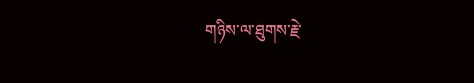གཉིས་ལ་ཐུགས་རྗེ་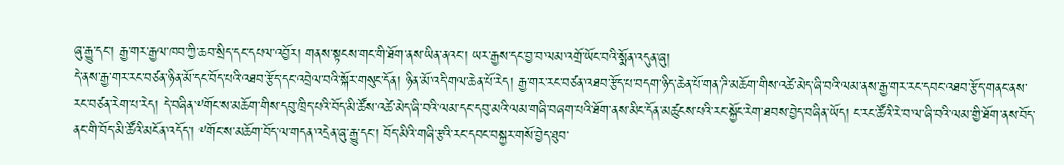ཞུ་རྒྱུ་དང་། རྒྱ་གར་རྒྱལ་ཁབ་ཀྱི་ཆབ་སྲིད་དང་དཔལ་འབྱོར། གནས་སྟངས་གང་གི་ཐོག་ནས་ཡིན་ནའང་། ཡར་རྒྱས་དང་བྱ་བ་ལམ་འགྲོ་ཡོང་བའི་སྨོན་འདུན་ཞུ།
དེ་ནས་རྒྱ་གར་རང་བཙན་ཉིན་མོ་དང་བོད་པའི་འཐབ་རྩོད་དང་འབྲེལ་བའི་སྐོར་གསུང་དོན། ཉིན་མོ་འདི་གལ་ཆེན་པོ་རེད། རྒྱ་གར་རང་བཙན་འཐབ་རྩོད་པ་བདག་ཉིད་ཆེན་པོ་གན་ཌི་མཆོག་གིས་འཚེ་མེད་ཞི་བའི་ལམ་ནས་རྒྱ་གར་རང་དབང་འཐབ་རྩོད་གནང་ནས་རང་བཙན་རེག་པ་རེད། དེ་བཞིན་༸གོང་ས་མཆོག་གིས་དབུ་ཁྲིད་པའི་བོད་མི་ཚོས་འཚེ་མེད་ཞི་བའི་ལམ་དང་དབུ་མའི་ལམ་གཞི་བཞག་པའི་ཐོག་ནས་མིང་དོན་མཚུངས་པའི་རང་སྐྱོང་རེག་ཐབས་བྱེད་བཞིན་ཡོད། ང་རང་ཚོའི་རེ་བ་ལ་ཞི་བའི་ལམ་གྱི་ཐོག་ནས་བོད་ནང་གི་བོད་མི་ཚོའི་མངོན་འདོད་། ༸གོང་ས་མཆོག་བོད་ལ་གདན་འདྲེན་ཞུ་རྒྱུ་དང་། བོད་མིའི་གཞི་རྩའི་རང་དབང་བསྐྱར་གསོ་བྱེད་ཐུབ་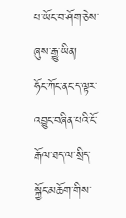པ་ཡོང་བ་ཤོག་ཅེས་ཞུས་རྒྱུ་ཡིན།
ཧོང་ཀོང་ནང་ད་ལྟར་འབྱུང་བཞིན་པའི་ངོ་རྒོལ་ཐད་ལ་སྲིད་སྐྱོང་མཆོག་གིས་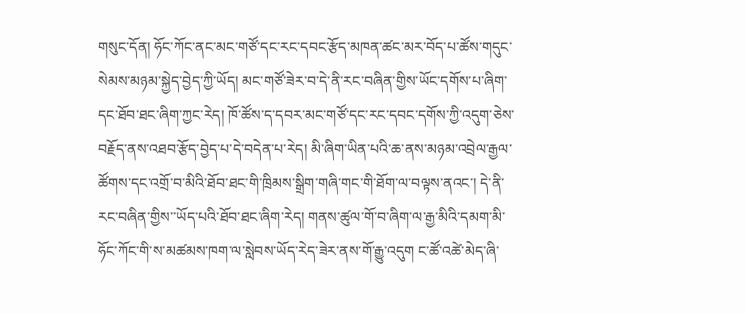གསུང་དོན། ཧོང་ཀོང་ནང་མང་གཙོ་དང་རང་དབང་རྩོད་མཁན་ཚང་མར་བོད་པ་ཚོས་གདུང་སེམས་མཉམ་སྐྱེད་བྱེད་ཀྱི་ཡོད། མང་གཙོ་ཟེར་བ་དེ་ནི་རང་བཞིན་གྱིས་ཡོང་དགོས་པ་ཞིག་དང་ཐོབ་ཐང་ཞིག་ཀྱང་རེད། ཁོ་ཚོས་ད་དབར་མང་གཙོ་དང་རང་དབང་དགོས་ཀྱི་འདུག་ཅེས་བརྗོད་ནས་འཐབ་རྩོད་བྱེད་པ་དེ་བདེན་པ་རེད། མི་ཞིག་ཡིན་པའི་ཆ་ནས་མཉམ་འབྲེལ་རྒྱལ་ཚོགས་དང་འགྲོ་བ་མིའི་ཐོབ་ཐང་གི་ཁྲིམས་སྒྲིག་གཞི་གང་གི་ཐོག་ལ་བལྟས་ནའང་། དེ་ནི་རང་བཞིན་གྱིས་་ཡོད་པའི་ཐོབ་ཐང་ཞིག་རེད། གནས་ཚུལ་གོ་བ་ཞིག་ལ་རྒྱ་མིའི་དམག་མི་ཧོང་ཀོང་གི་ས་མཚམས་ཁག་ལ་སླེབས་ཡོད་རེད་ཟེར་ནས་གོ་རྒྱུ་འདུག ང་ཚོ་འཚེ་མེད་ཞི་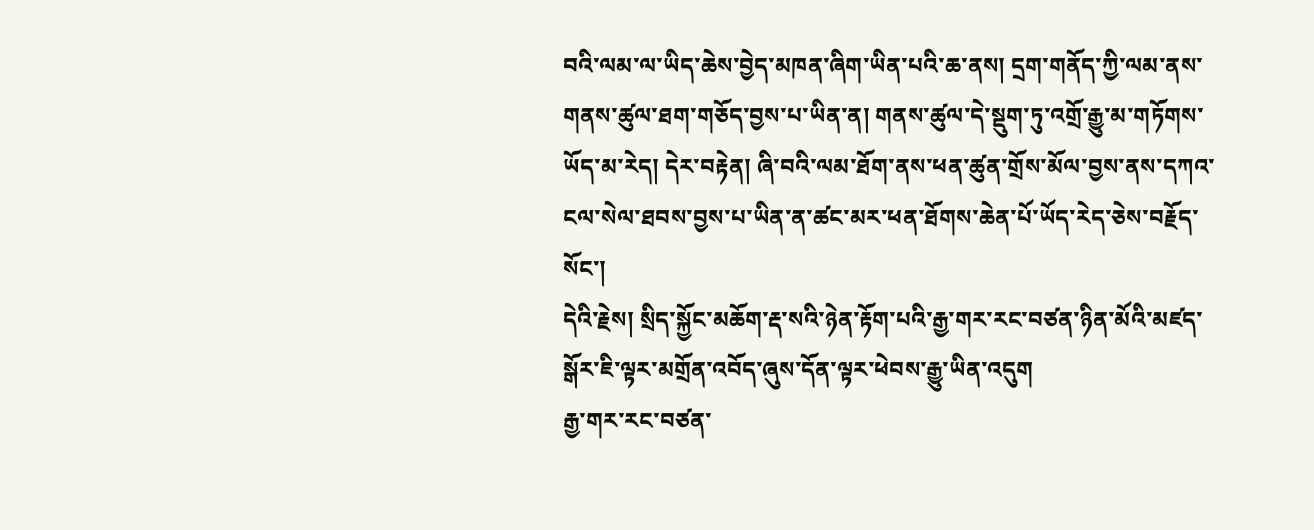བའི་ལམ་ལ་ཡིད་ཆེས་བྱེད་མཁན་ཞིག་ཡིན་པའི་ཆ་ནས། དྲག་གནོད་ཀྱི་ལམ་ནས་གནས་ཚུལ་ཐག་གཅོད་བྱས་པ་ཡིན་ན། གནས་ཚུལ་དེ་སྡུག་ཏུ་འགྲོ་རྒྱུ་མ་གཏོགས་ཡོད་མ་རེད། དེར་བརྟེན། ཞི་བའི་ལམ་ཐོག་ནས་ཕན་ཚུན་གྲོས་མོལ་བྱས་ནས་དཀའ་ངལ་སེལ་ཐབས་བྱས་པ་ཡིན་ན་ཚང་མར་ཕན་ཐོགས་ཆེན་པོ་ཡོད་རེད་ཅེས་བརྗོད་སོང་།
དེའི་རྗེས། སྲིད་སྐྱོང་མཆོག་རྡ་སའི་ཉེན་རྟོག་པའི་རྒྱ་གར་རང་བཙན་ཉིན་མོའི་མཛད་སྒོར་ཇི་ལྟར་མགྲོན་འབོད་ཞུས་དོན་ལྟར་ཕེབས་རྒྱུ་ཡིན་འདུག
རྒྱ་གར་རང་བཙན་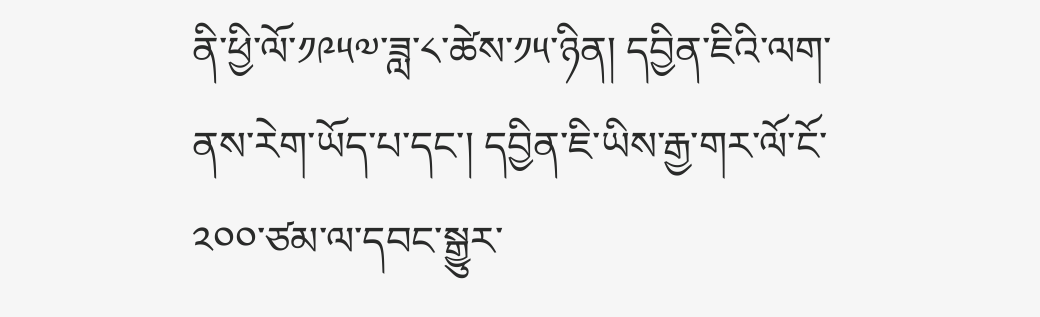ནི་ཕྱི་ལོ་༡༩༥༧་ཟླ་༨་ཚེས་༡༥་ཉིན། དབྱིན་ཇིའི་ལག་ནས་རེག་ཡོད་པ་དང་། དབྱིན་ཇི་ཡིས་རྒྱ་གར་ལོ་ངོ་༢༠༠་ཙམ་ལ་དབང་སྒྱུར་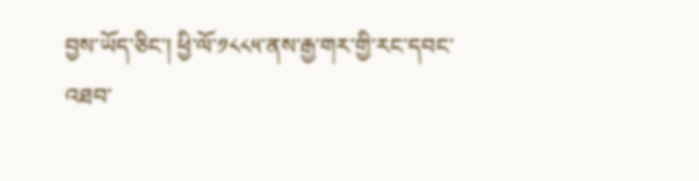བྱས་ཡོད་ཅིང་། ཕྱི་ལོ་༡༨༨༥་ནས་རྒྱ་གར་གྱི་རང་དབང་འཐབ་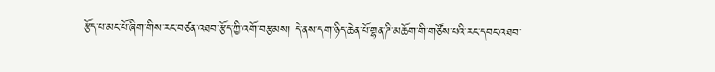རྩོད་པ་མང་པོ་ཞིག་གིས་རང་བཙན་འཐབ་རྩོད་ཀྱི་འགོ་བརྩམས། དེ་ནས་དག་ཉིད་ཆེན་པོ་གྷན་ཌི་མཆོག་གི་གཙོས་པའི་རང་དབང་འཐབ་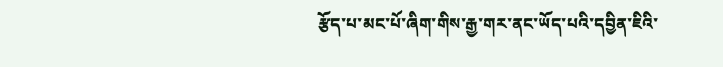རྩོད་པ་མང་པོ་ཞིག་གིས་རྒྱ་གར་ནང་ཡོད་པའི་དབྱིན་ཇིའི་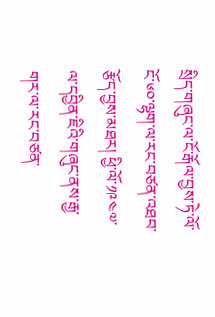སྲིད་གཞུང་ལ་ངོ་རྒོལ་བྱས་ཏེ་ལོ་ངོ་༦༠་ལྷག་ལ་རང་བཙན་འཐབ་རྩོད་བྱས་མཐར། ཕྱི་ལོ་༡༩༤༧་ལ་དབྱིན་ཇིའི་གཞུང་ནས་རྒྱ་གར་ལ་རང་བཙན་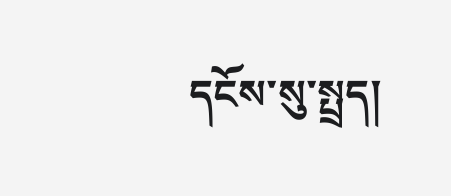དངོས་སུ་སྤྲད།